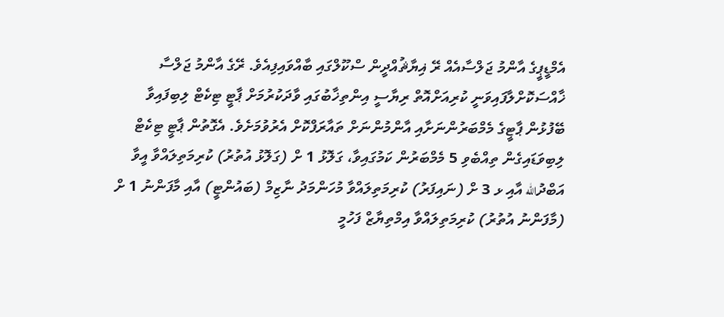އެމްޑީޕީގެ އާންމު ޖަލްސާއެއް ރޭ ޣިޔާޘުއްދީން ސްކޫލްގައި ބާއްވައިފިއެވެ. ރޭގެ އާންމު ޖަލްސާ ޚާއްސަކޮށްލާފައިވަނީ ކުރިއަށްއޮތް ރިޔާސީ އިންތިޚާބުގައި ވާދަކުރުމަށް ޕާޓީ ޓިކެޓް ލިބިފައިވާ ބޭފުޅުން ޕާޓީގެ މެމްބަރުންނަށާއި އާންމުންނަށް ތައާރަފްކޮށް އެރުވުމަށެވެ. އެގޮތުން ޕާޓީ ޓިކެޓް ލިބިވަޑައިގެން ތިއްބެވި 5 މެމްބަރުން ކަމުގައިވާ، ގަލޮޅު 1 ށް (ގަލޮޅު އުތުރު) ކުރިމަތިލައްވާ އީވާ އަބްދުالله އާއި ޅ 3 ށް (ނައިފަރު) ކުރިމަތިލައްވާ މުހަންމަދު ނާޒިމް (ބައުންޓީ) އާއި މާފަންނު 1 ށް (މާފަންނު އުތުރު) ކުރިމަތިލައްވާ އިމްތިޔާޒް ފަހުމީ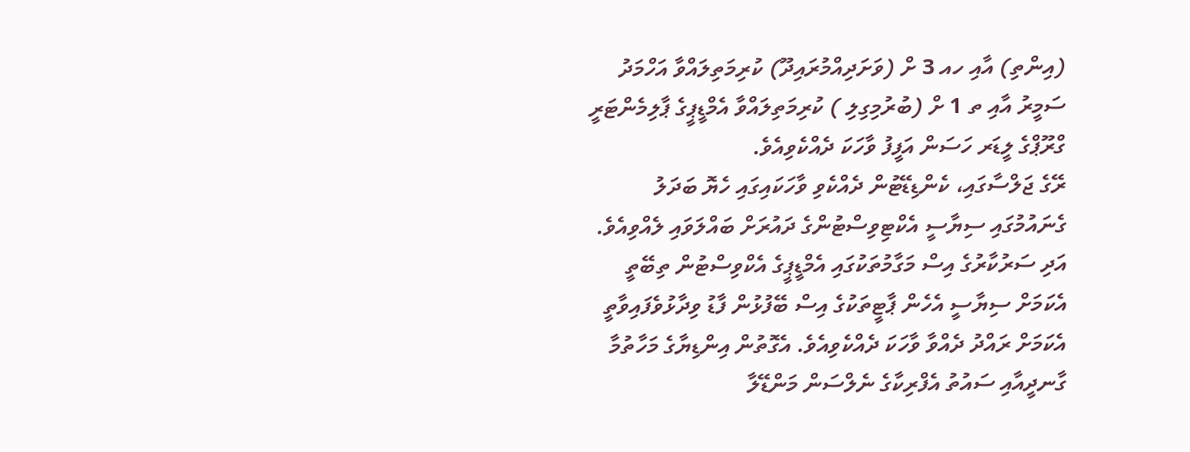(އިންތި) އާއި ހއ 3 ށް (ވަށަދިއްމުރައިދޫ) ކުރިމަތިލައްވާ އަހްމަދު ސަމީރު އާއި ތ 1 ށް (ބުރުމިގިލި ) ކުރިމަތިލައްވާ އެމްޑީޕީގެ ޕާލިމެންޓަރީ ގްރޫޕްގެ ލީޑަރ ހަސަން އަފީފު ވާހަކަ ދެއްކެވިއެވެ.
ރޭގެ ޖަލްސާގައި، ކެންޑިޑޭޓުން ދެއްކެވި ވާހަކައިގައި ހެޔޮ ބަދަލު ގެނައުމުގައި ސިޔާސީ އެކްޓިވިސްޓުންގެ ދައުރަށް ބައްލަވައި ލެއްވިއެވެ. އަދި ސަރުކާރުގެ އިސް މަގާމުތަކުގައި އެމްޑީޕީގެ އެކްވިސްޓުން ތިބޭތީ އެކަމަށް ސިޔާސީ އެހެން ޕާޓީތަކުގެ އިސް ބޭފުޅުން ފާޑު ވިދާޅުވެފައިވާތީ އެކަމަށް ރައްދު ދެއްވާ ވާހަކަ ދެއްކެވިއެވެ. އެގޮތުން އިންޑިޔާގެ މަހާތުމާ ގާނދީއާއި ސައުތު އެފްރިކާގެ ނެލްސަން މަންޑޭލާ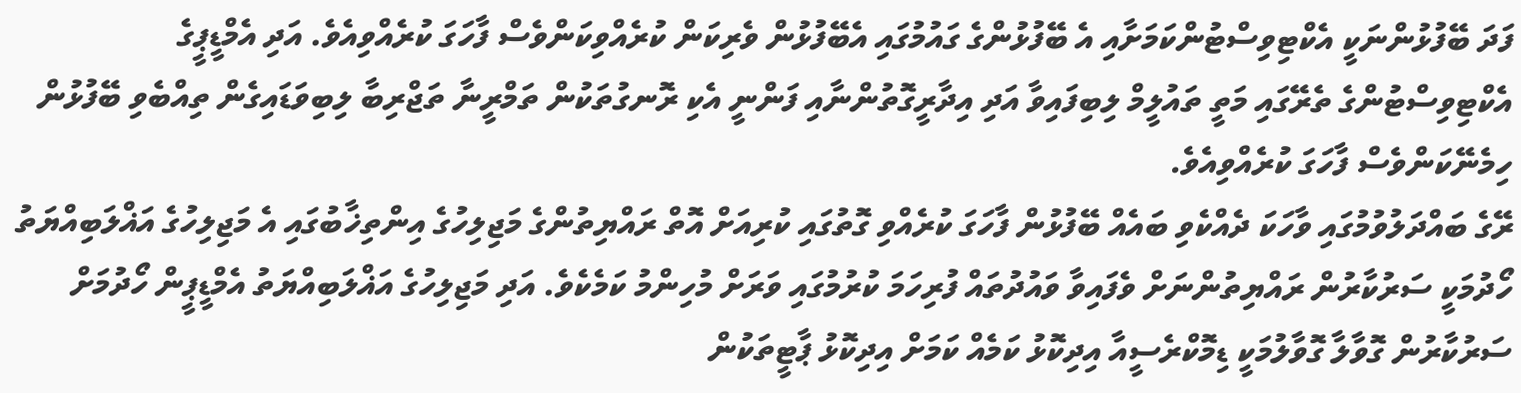ފަދަ ބޭފުޅުންނަކީ އެކްޓިވިސްޓުންކަމަށާއި އެ ބޭފުޅުންގެ ގައުމުގައި އެބޭފުޅުން ވެރިކަން ކުރެއްވިކަންވެސް ފާހަގަ ކުރެއްވިއެވެ. އަދި އެމްޑީޕީގެ އެކްޓިވިސްޓުންގެ ތެރޭގައި މަތީ ތައުލީމް ލިބިފައިވާ އަދި އިދާރީގޮތުންނާއި ފަންނީ އެކި ރޮނގުތަކުން ތަމްރީނާ ތަޖްރިބާ ލިބިވަޑައިގެން ތިއްބެވި ބޭފުޅުން ހިމެނޭކަންވެސް ފާހަގަ ކުރެއްވިއެވެ.
ރޭގެ ބައްދަލުވުމުގައި ވާހަކަ ދެއްކެވި ބައެއް ބޭފުޅުން ފާހަގަ ކުރެއްވި ގޮތުގައި ކުރިއަށް އޮތް ރައްޔިތުންގެ މަޖިލިހުގެ އިންތިޚާބުގައި އެ މަޖިލިހުގެ އަޣްލަބިއްޔަތު ހޯދުމަކީ ސަރުކާރުން ރައްޔިތުންނަށް ވެފައިވާ ވައުދުތައް ފުރިހަމަ ކުރުމުގައި ވަރަށް މުހިންމު ކަމެކެވެ. އަދި މަޖިލިހުގެ އަޣްލަބިއްޔަތު އެމްޑީޕީން ހޯދުމަށް ސަރުކާރުން ގޮވާލާ ގޮވާލުމަކީ ޑިމޮކްރެސީއާ އިދިކޮޅު ކަމެއް ކަމަށް އިދިކޮޅު ޕާޓީތަކުން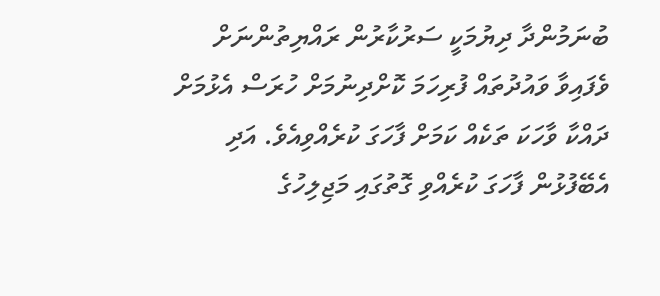ބުނަމުންދާ ދިޔުމަކީ ސަރުކާރުން ރައްޔިތުންނަށް ވެފައިވާ ވައުދުތައް ފުރިހަމަ ކޮށްދިނުމަށް ހުރަސް އެޅުމަށް ދައްކާ ވާހަކަ ތަކެއް ކަމަށް ފާހަގަ ކުރެއްވިއެވެ. އަދި އެބޭފުޅުން ފާހަގަ ކުރެއްވި ގޮތުގައި މަޖިލިހުގެ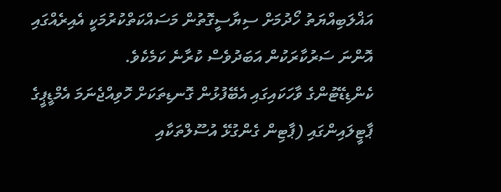އަޣްލަބިއްޔަތު ހޯދުމަށް ސިޔާސީގޮތުން މަސައްކަތްކުރުމަކީ އެއިރެއްގައި އޮންނަ ސަރުކާރަކުން އަބަދުވެސް ކުރާނެ ކަމެކެވެ.
ކެންޑިޑޭޓުންގެ ވާހަކައިގައި އެބޭފުޅުން ގޮނޑިތަކަށް ހޮވިއްޖެނަމަ އެމްޑީޕީގެ ޕާޓީލައިންގައި (ޕާޓިން ގެންގުޅޭ އުސޫލްތަކާއި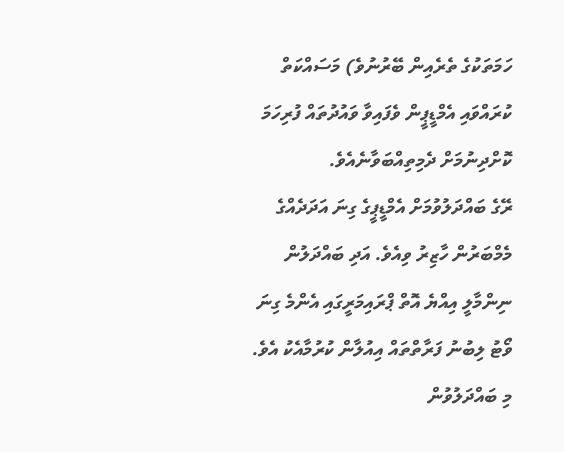ހަމަތަކުގެ ތެރެއިން ބޭރުނުވެ) މަސައްކަތް ކުރައްވައި އެމްޑީޕީން ވެފައިވާ ވައުދުތައް ފުރިހަމަ ކޮށްދިނުމަށް ދެމިތިއްބަވާނެއެވެ.
ރޭގެ ބައްދަލުވުމަށް އެމްޑީޕީގެ ގިނަ އަދަދެއްގެ މެމްބަރުން ހާޒިރު ވިއެވެ. އަދި ބައްދަލުން ނިންމާލީ އިއްޔެ އޮތް ޕްރައިމަރީގައި އެންމެ ގިނަ ވޯޓު ލިބުނު ފަރާތްތައް އިއުލާން ކުރުމާއެކު އެވެ. މި ބައްދަލުވުން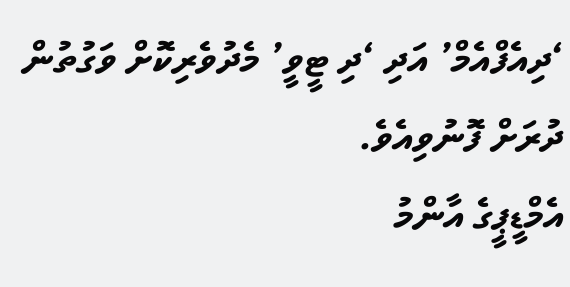‘ދިއެފްއެމް’ އަދި ‘ދި ޓީވީ’ މެދުވެރިކޮށް ވަގުތުން ދުރަށް ފޮނުވިއެވެ.
އެމްޑީޕީގެ އާންމު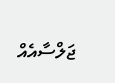ޖަލްސާއެއް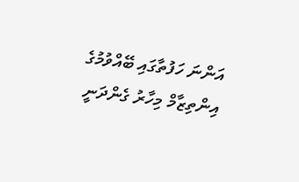އަންނަ ހަފުތާގައި ބޭއްވުމުގެ އިންތިޒާމް މިހާރު ގެންދަނީ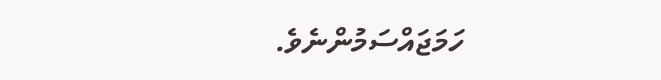ހަމަޖައްސަމުންނެވެ.